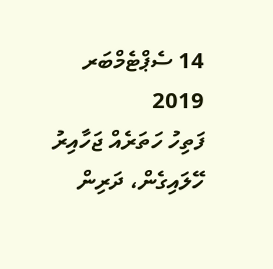14 ސެޕްޓެމްބަރ 2019
ފަތިހު ހަތަރެއް ޖަހާއިރު ހޭލައިގެން، ދަރިން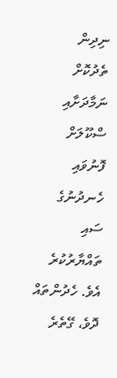ނިދިން ތެދުކޮށް ނަމާދަށާއި ސްކޫލަށް ފޮނުވައި ހެނދުނުގެ ސައި ތައްޔާރުކުރެ އެވެ. ހެދުންތައް ދޮވެ، ގޭތެރެ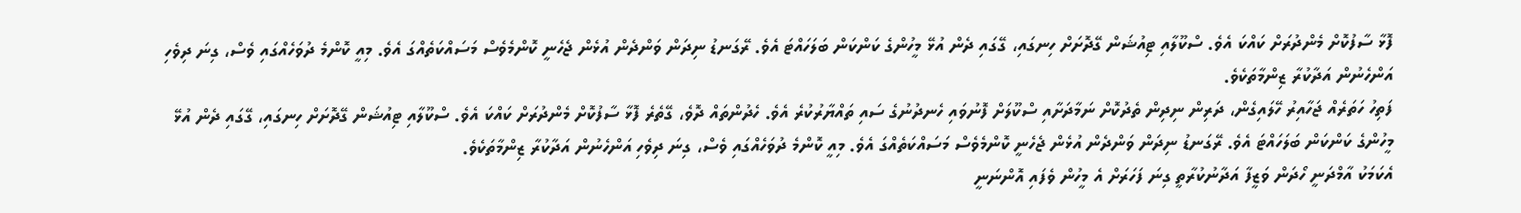ފޮޅާ ސާފުކޮށް މެންދުރަށް ކައްކަ އެވެ. ސްކޫލާއި ޓިއުޝަން ގޭދޮށަށް ހިނގައި، ގޭގައި ދެން އުޅޭ މީހުންގެ ކަންކަން ބަލަހައްޓަ އެވެ. ރޭގަނޑު ނިދަން ވަންދެން އުޅެން ޖެހެނީ ކޮންމެވެސް މަސައްކަތެއްގަ އެވެ. މިއީ ކޮންމެ ދުވަހެއްގައި ވެސް، ގިނަ ދިވެހި އަންހެނުން އަދާކުރާ ޒިންމާތަކެވެ.
ފަތިހު ހަތަރެއް ޖަހާއިރު ހޭލައިގެން، ދަރިން ނިދިން ތެދުކޮށް ނަމާދަށާއި ސްކޫލަށް ފޮނުވައި ހެނދުނުގެ ސައި ތައްޔާރުކުރެ އެވެ. ހެދުންތައް ދޮވެ، ގޭތެރެ ފޮޅާ ސާފުކޮށް މެންދުރަށް ކައްކަ އެވެ. ސްކޫލާއި ޓިއުޝަން ގޭދޮށަށް ހިނގައި، ގޭގައި ދެން އުޅޭ މީހުންގެ ކަންކަން ބަލަހައްޓަ އެވެ. ރޭގަނޑު ނިދަން ވަންދެން އުޅެން ޖެހެނީ ކޮންމެވެސް މަސައްކަތެއްގަ އެވެ. މިއީ ކޮންމެ ދުވަހެއްގައި ވެސް، ގިނަ ދިވެހި އަންހެނުން އަދާކުރާ ޒިންމާތަކެވެ.
އެކަމަކު އާމްދަނީ ހޯދަން ވަޒީފާ އަދާނުކުރާތީ ގިނަ ފަހަރަށް އެ މީހުން ވެފައި އޮންނަނީ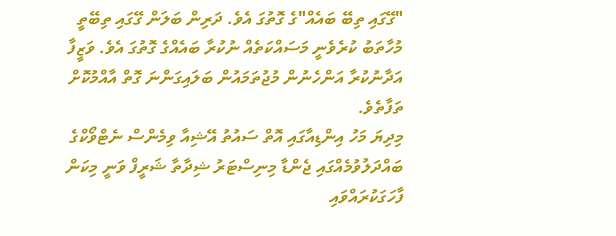"ގޭގައި ތިބޭ ބައެއް"ގެ ގޮތުގަ އެވެ. ދަރިން ބަލަން ގޭގައި ތިބޭތީ މުހާތަބު ކުރެވެނީ މަސައްކަތެއް ނުކުރާ ބައެއްގެ ގޮތުގަ އެވެ. ވަޒީފާ އަދާނުކުރާ އަންހެނުން މުޖުތަމައުން ބަލައިގަންނަ ގޮތް އާއްމުކޮށް ތަފާތެވެ.
މިދިޔަ މަހު އިންޑިއާގައި އޮތް ސައުތު އޭޝިއާ ވިމެންސް ނެޓްވޯކްގެ ބައްދަލުވުމެއްގައި ޖެންޑާ މިނިސްޓަރު ޝިދާތާ ޝަރީފް ވަނީ މިކަން ފާހަގަކުރައްވައި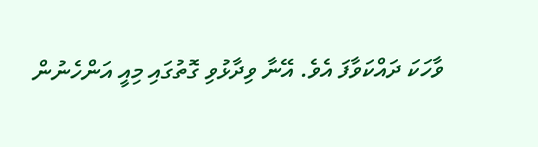ވާހަކަ ދައްކަވާފަ އެވެ. އޭނާ ވިދާޅުވި ގޮތުގައި މިއީ އަންހެނުން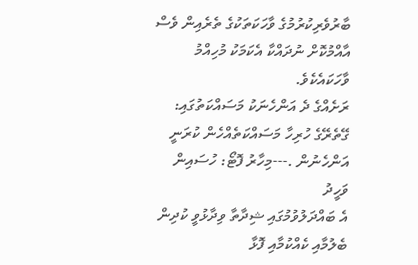ބާރުވެރިކުރުމުގެ ވާހަކަތަކުގެ ތެރެއިން ވެސް އާއްމުކޮށް ނުދައްކާ އެކަމަކު މުހިއްމު ވާހަކައެކެވެ.
ރަށެއްގެ ދެ އަންހެނަކު މަސައްކަތުގައި: ގޭތެރޭގެ ހުރިހާ މަސައްކަތެއްހެން ކުރަނީ އަންހެނުން .---މިހާރު ފޮޓޯ: ހުސައިން ވަހީދު
އެ ބައްދަލުވުމުގައި ޝިދާތާ ވިދާޅުވީ ކުދިން ބެލުމާއި ކެއްކުމާއި ފޮޅާ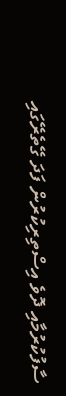ސާފުކުރުމާއި ދޮވެ އިސްތިރިކުރުން ފަދަ ގޭތެރޭގައި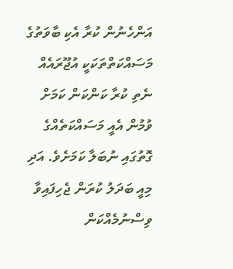އަންހެނުން ކުރާ އެކި ބާވަތުގެ މަސައްކަތްތަކަކީ އުޖޫރައެއް ނެތި ކުރާ ކަންކަން ކަމަށް ވުމުން އެއީ މަސައްކަތެއްގެ ގޮތުގައި ނުބަލާ ކަމަށެވެ. އަދި މިއީ ބަދަލު ކުރަން ޖެހިފައިވާ ވިސްނުމެއްކަން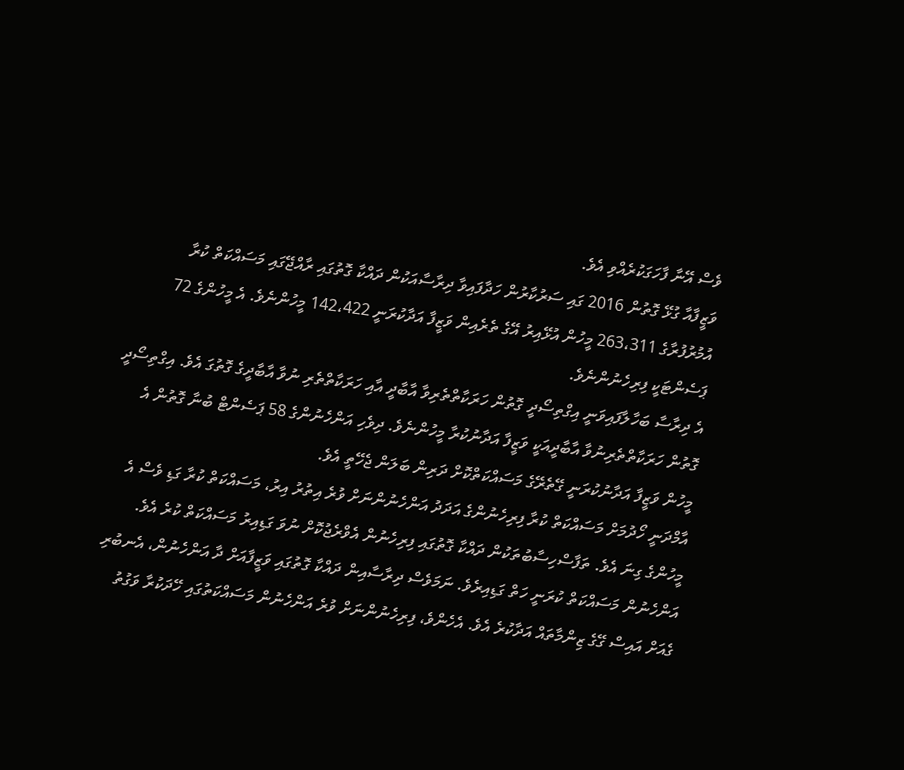ވެސް އޭނާ ފާހަގަކުރެއްވި އެވެ.
ވަޒީފާއާ ގުޅޭ ގޮތުން 2016 ގައި ސަރުކާރުން ހަދާފައިވާ ދިރާސާއަކުން ދައްކާ ގޮތުގައި ރާއްޖޭގައި މަސައްކަތް ކުރާ އުމުރުފުރާގެ 263،311 މީހުން އުޅޭއިރު އޭގެ ތެރެއިން ވަޒީފާ އަދާކުރަނީ 142،422 މީހުންނެވެ. އެ މީހުންގެ 72 ޕަސެންޓަކީ ފިރިހެނުންނެވެ.
އެ ދިރާސާ ބަހާލާފައިވަނީ އިގްތިސޯދީ ގޮތުން ހަރަކާތްތެރިވާ އާބާދީ އާއި ހަރަކާތްތެރި ނުވާ އާބާދީގެ ގޮތުގަ އެވެ. އިގްތިސޯދީ ގޮތުން ހަރަކާތްތެރިނުވާ އާބާދީއަކީ ވަޒީފާ އަދާނުކުރާ މީހުންނެވެ. ދިވެހި އަންހެނުންގެ 58 ޕަސެންޓް ބުނާ ގޮތުން އެ މީހުން ވަޒީފާ އަދާނުކުރަނީ ގޭތެރޭގެ މަސައްކަތްކޮށް ދަރިން ބަލަން ޖެހޭތީ އެވެ.
އާމްދަނީ ހޯދުމަށް މަސައްކަތް ކުރާ ފިރިހެނުންގެ އަދަދު އަންހެނުންނަށް ވުރެ އިތުރު އިރު، މަސައްކަތް ކުރާ ގަޑި ވެސް އެ މީހުންގެ ގިނަ އެވެ. ތަފާސްހިސާބުތަކުން ދައްކާ ގޮތުގައި ފިރިހެނުން އެވްރެޖުކޮށް ނުވަ ގަޑިއިރު މަސައްކަތް ކުރެ އެވެ. އަންހެނުން މަސައްކަތް ކުރަނީ ހަތް ގަޑިއިރެވެ. ނަމަވެސް ދިރާސާއިން ދައްކާ ގޮތުގައި ވަޒީފާއަށް ދާ އަންހެނުން، އެނބުރި ގެއަށް އައިސް ގޭގެ ޒިންމާތައް އަދާކުރެ އެވެ. އެހެންވެ، ފިރިހެނުންނަށް ވުރެ އަންހެނުން މަސައްކަތުގައި ހޭދަކުރާ ވަގުތު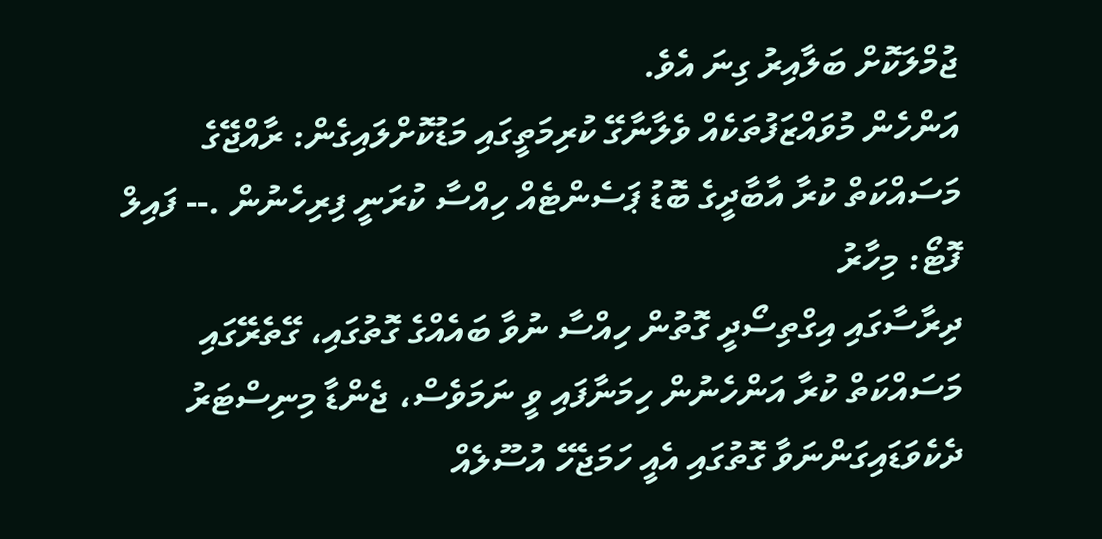ޖުމްލަކޮށް ބަލާއިރު ގިނަ އެވެ.
އަންހެން މުވައްޒަފުތަކެއް ވެލާނާގޭ ކުރިމަތީގައި މަޑުކޮށްލައިގެން: ރާއްޖޭގެ މަސައްކަތް ކުރާ އާބާދީގެ ބޮޑު ޕަސެންޓެއް ހިއްސާ ކުރަނީ ފިރިހެނުން .-- ފައިލް ފޮޓޯ: މިހާރު
ދިރާސާގައި އިގްތިސޯދީ ގޮތުން ހިއްސާ ނުވާ ބައެއްގެ ގޮތުގައި، ގޭތެރޭގައި މަސައްކަތް ކުރާ އަންހެނުން ހިމަނާފައި ވީ ނަމަވެސް، ޖެންޑާ މިނިސްޓަރު ދެކެވަޑައިގަންނަވާ ގޮތުގައި އެއީ ހަމަޖެހޭ އުސޫލެއް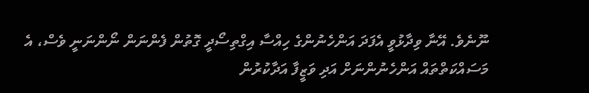ނޫނެވެ. އޭނާ ވިދާޅުވީ އެފަދަ އަންހެނުންގެ ހިއްސާ އިގްތިސޯދީ ގޮތުން ފެންނަން ނޯންނަނީ ވެސް، އެ މަސައްކަތްތައް އަންހެނުންނަށް އަދި ވަޒީފާ އަދާކުރުން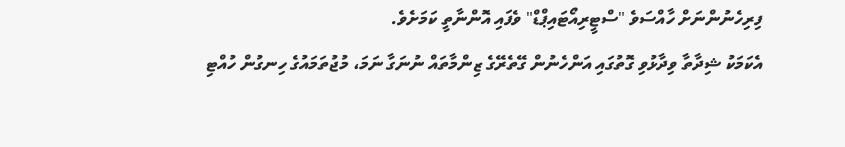ފިރިހެނުންނަށް ހާއްސަވެ "ސްޓީރިއޯޓައިޕްޑް" ވެފައި އޮންނާތީ ކަމަށެވެ.
އެކަމަކު ޝިދާތާ ވިދާޅުވި ގޮތުގައި އަންހެނުން ގޭތެރޭގެ ޒިންމާތައް ނުނަގާ ނަމަ، މުޖުތަމައުގެ ހިނގުން ހުއްޓި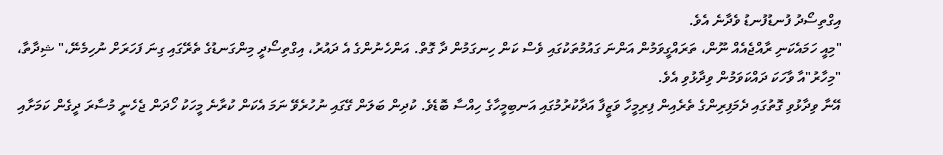އިގްތިސޯދު ފުނޑުފުނޑު ވެދާނެ އެވެ.
"މިއީ ހަމައެކަނި ރާއްޖެއެއް ނޫން، ތަރައްގީވަމުން އަންނަ ގައުމުތަކުގައި ވެސް ކަން ހިނގަމުން ދާ ގޮތް. އަންހެނުންގެ އެ ދައުރު، އިގްތިސޯދީ މިންގަނޑުގެ ތެރޭގައި ގިނަ ފަހަރަށް ނުހިމެނޭ،" ޝިދާތާ، "މިހާރު"އާ ވާހަކަ ދައްކަވަމުން ވިދާޅުވި އެވެ.
އޭނާ ވިދާޅުވި ގޮތުގައި ދެމަފިރިންގެ ތެރެއިން ފިރިމީހާ ވަޒީފާ އަދާކުރުމުގައި އަނބިމީހާގެ ހިއްސާ ބޮޑެވެ. ކުދިން ބަލަން ގޭގައި ނުހުރެވޭ ނަމަ އެކަން ކުރާނެ މީހަކު ހޯދަން ޖެހެނީ މުސާރަ ދީގެން ކަމަށާއި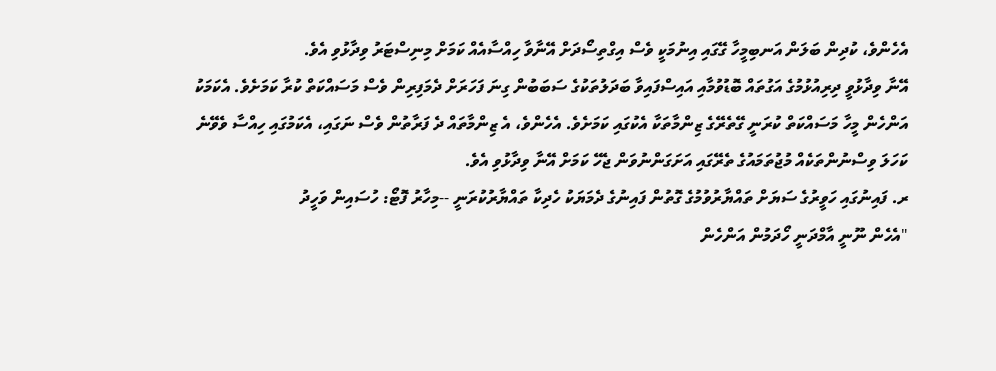އެހެންވެ، ކުދިން ބަލަން އަނބިމީހާ ގޭގައި އިނުމަކީ ވެސް އިގްތިސޯދަށް އޭނާވާ ހިއްސާއެއް ކަމަށް މިނިސްޓަރު ވިދާޅުވި އެވެ.
އޭނާ ވިދާޅުވީ ދިރިއުޅުމުގެ އަގުތައް ބޮޑުވުމާއި އައިސްފައިވާ ބަދަލުތަކުގެ ސަބަބުން ގިނަ ފަހަރަށް ދެމަފިރިން ވެސް މަސައްކަތް ކުރާ ކަމަށެވެ. އެކަމަކު އަންހެން މީހާ މަސައްކަތް ކުރަނީ ގޭތެރޭގެ ޒިންމާތަކާ އެކުގައި ކަމަށެވެ. އެހެންވެ، އެ ޒިންމާތައް ދެ ފަރާތުން ވެސް ނަގައި، އެކަމުގައި ހިއްސާ ވެވޭނެ ކަހަލަ ވިސްނުންތަކެއް މުޖުތަމައުގެ ތެރޭގައި އަށަގަންނުވަން ޖެހޭ ކަމަށް އޭނާ ވިދާޅުވި އެވެ.
ރ. ފައިނުގައި ހަވީރުގެ ސަޔަށް ތައްޔާރުވުމުގެ ގޮތުން ފައިނުގެ ދެމަޔަކު ހެދިކާ ތައްޔާރުކުރަނީ --މިހާރު ފޮޓޯ: ހުސައިން ވަހީދު
"އެހެން ނޫނީ އާމްދަނީ ހޯދަމުން އަންހެން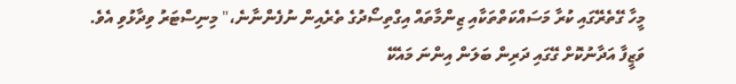މީހާ ގޭތެރޭގައި ކުރާ މަސައްކަތްތަކާއި ޒިންމާތައް އިގްތިސޯދުގެ ތެރެއިން ނުފެންނާނެ،" މިނިސްޓަރު ވިދާޅުވި އެވެ.
ވަޒީފާ އަދާނުކޮށް ގޭގައި ދަރިން ބަލަން އިންނަ މައެކޭ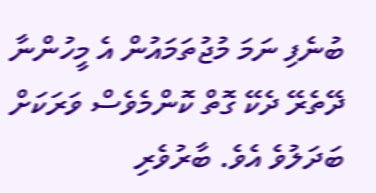ބުނެފި ނަމަ މުޖުތަމައުން އެ މީހުންނާ ދޭތެރޭ ދެކޭ ގޮތް ކޮންމެވެސް ވަރަކަށް ބަދަލުވެ އެވެ. ބާރުވެރި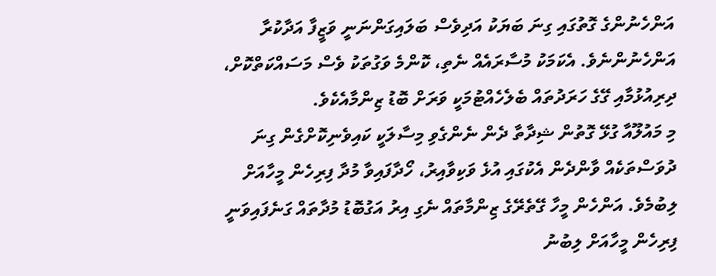އަންހެނުންގެ ގޮތުގައި ގިނަ ބަޔަކު އަދިވެސް ބަލައިގަންނަނީ ވަޒީފާ އަދާކުރާ އަންހެނުންނެވެ. އެކަމަކު މުސާރައެއް ނެތި، ކޮންމެ ވަގުތަކު ވެސް މަސައްކަތްކޮށް، ދިރިއުޅުމާއި ގޭގެ ހަރަދުތައް ބެލެހެއްޓުމަކީ ވަރަށް ބޮޑު ޒިންމާއެކެވެ.
މި މައުލޫއާ ގުޅޭ ގޮތުން ޝިދާތާ ދެން ނެންގެވި މިސާލަކީ ކައިވެނިކޮށްގެން ގިނަ ދުވަސްތަކެއް ވާންދެން އެކުގައި އުޅެ ވަކިވާއިރު، ހޯދާފައިވާ މުދާ ފިރިހެން މީހާއަށް ލިބުމެވެ. އަންހެން މީހާ ގޭތެރޭގެ ޒިންމާތައް ނެގި އިރު އަގުބޮޑު މުދާތައް ގަނެފައިވަނީ ފިރިހެން މީހާއަށް ލިބުނު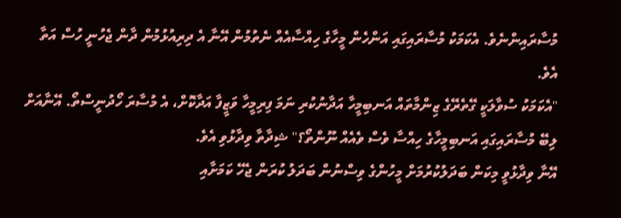މުސާރައިންނެވެ. އެކަމަކު މުސާރައިގައި އަންހެން މީހާގެ ހިއްސާއެއް ނެތުމުން އޭނާ އެ ދިރިއުޅުމުން ދާން ޖެހުނީ ހުސް އަތާ އެވެ.
"އެކަމަކު ސުވާލަކީ ގޭތެރޭގެ ޒިންމާތައް އަނބިމީހާ އަދާނުކުރި ނަމަ ފިރިމީހާ ވަޒީފާ އަދާކޮށް، އެ މުސާރަ ހޯދުނީސްތޯ. އޭނާއަށް ލިބޭ މުސާރައިގައި އަނބިމީހާގެ ހިއްސާ ވެސް ވެއެއް ނޫންތޯ؟" ޝިދާތާ ވިދާޅުވި އެވެ.
އޭނާ ވިދާޅުވީ މިކަން ބަދަލުކުރުމަށް މީހުންގެ ވިސްނުން ބަދަލު ކުރަން ޖެހޭ ކަމަށާއި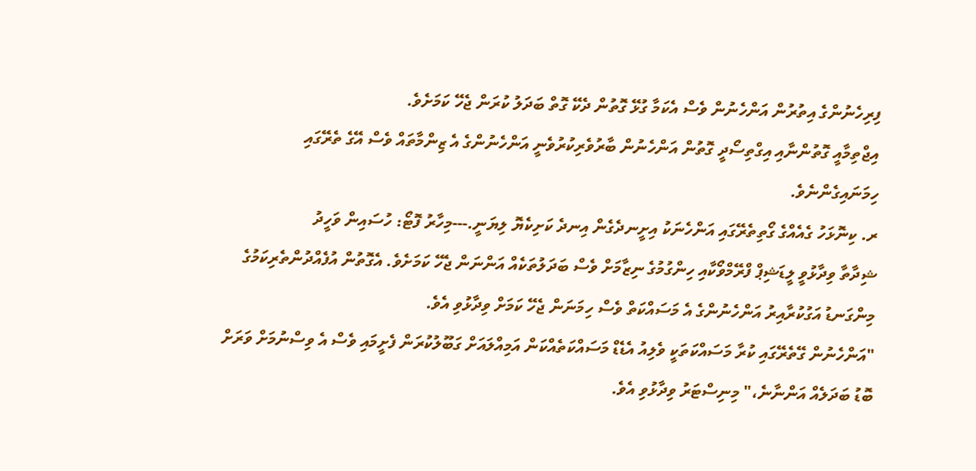ފިރިހެނުންގެ އިތުރުން އަންހެނުން ވެސް އެކަމާ ގުޅޭ ގޮތުން ދެކޭ ގޮތް ބަދަލު ކުރަން ޖެހޭ ކަމަށެވެ.
އިޖްތިމާއީ ގޮތުންނާއި އިގްތިސޯދީ ގޮތުން އަންހެނުން ބާރުވެރިކުރުވެނީ އަންހެނުންގެ އެ ޒިންމާތައް ވެސް އޭގެ ތެރޭގައި ހިމަނައިގެންނެވެ.
ރ. ކިނޮޅަހު ގެއެއްގެ ގޯތިތެރޭގައި އަންހެނަކު އިށީނދެގެން އިނދެ ކަށިކެޔޮ ލިޔަނީ.---މިހާރު ފޮޓޯ: ހުސައިން ވަހީދު
ޝިދާތާ ވިދާޅުވީ ލީޑަޝިޕް ފްރޭމްވޯކާއި ހިންގުމުގެ ނިޒާމަށް ވެސް ބަދަލުތަކެއް އަންނަން ޖެހޭ ކަމަށެވެ. އެގޮތުން އުފެއްދުންތެރިކަމުގެ މިންގަނޑު އަގުކުރާއިރު އަންހެނުންގެ އެ މަސައްކަތް ވެސް ހިމަނަން ޖެހޭ ކަމަށް ވިދާޅުވި އެވެ.
"އަންހެނުން ގޭތެރޭގައި ކުރާ މަސައްކަތަކީ ވެލިއު އެޑެޑް މަސައްކަތެއްކަން އަމިއްލައަށް ގަބޫލުކުރަން ފެށީމައި ވެސް އެ ވިސްނުމަށް ވަރަށް ބޮޑު ބަދަލެއް އަންނާނެ،" މިނިސްޓަރު ވިދާޅުވި އެވެ.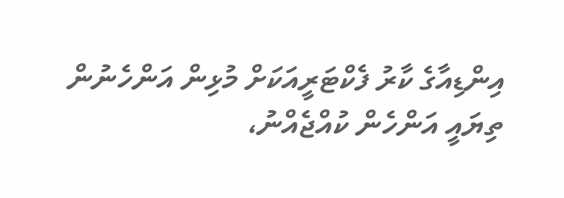އިންޑިއާގެ ކާރު ފެކްޓަރީއަކަށް މުޅިން އަންހެނުން
ތިޔައީ އަންހެން ކުއްޖެއްނު،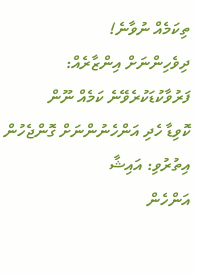ތިކަމެއް ނުވާނެ!
ދިވެހިންނަށް އިންޒާރެއް: ފަރުވާކުޑަކުރެވޭނެ ކަމެއް ނޫން
ކޮވިޑާ ހެދި އަންހެނުންނަށް ގޮންޖެހުން އިތުރުވި: އައިޝާ
އަންހެން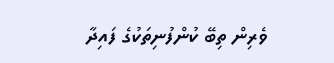ވެރިން ތިބޭ ކުންފުނިތަކުގެ ފައިދާ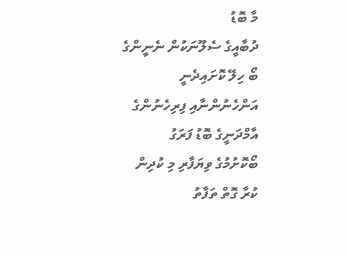މާ ބޮޑު
ދުބާއީގެ ސެލޫނަކުން ނެނީންގެ ބޯ ހިލޭ ކޮށައިދެނީ
އަންހެނުންނާއި ފިރިހެނުންގެ އާމްދަނީގެ ބޮޑު ފަރަގު
ބޯކޮށުމުގެ ވިޔަފާރި މި ކުދިން ކުރާ ގޮތް ތަފާތު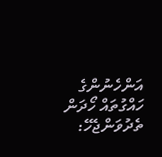އަންހެނުންގެ ހައްގުތައް ހޯދަން ތެދުވަންޖެހޭ: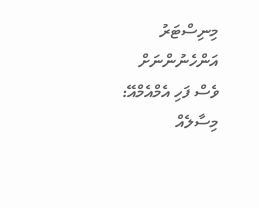މިނިސްޓަރު
އަންހެނުންނަށް ވެސް ފަހި އެމްއެމްއޭ: މިސާލެއް